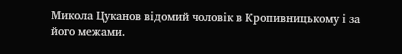Микола Цуканов відомий чоловік в Кропивницькому і за його межами.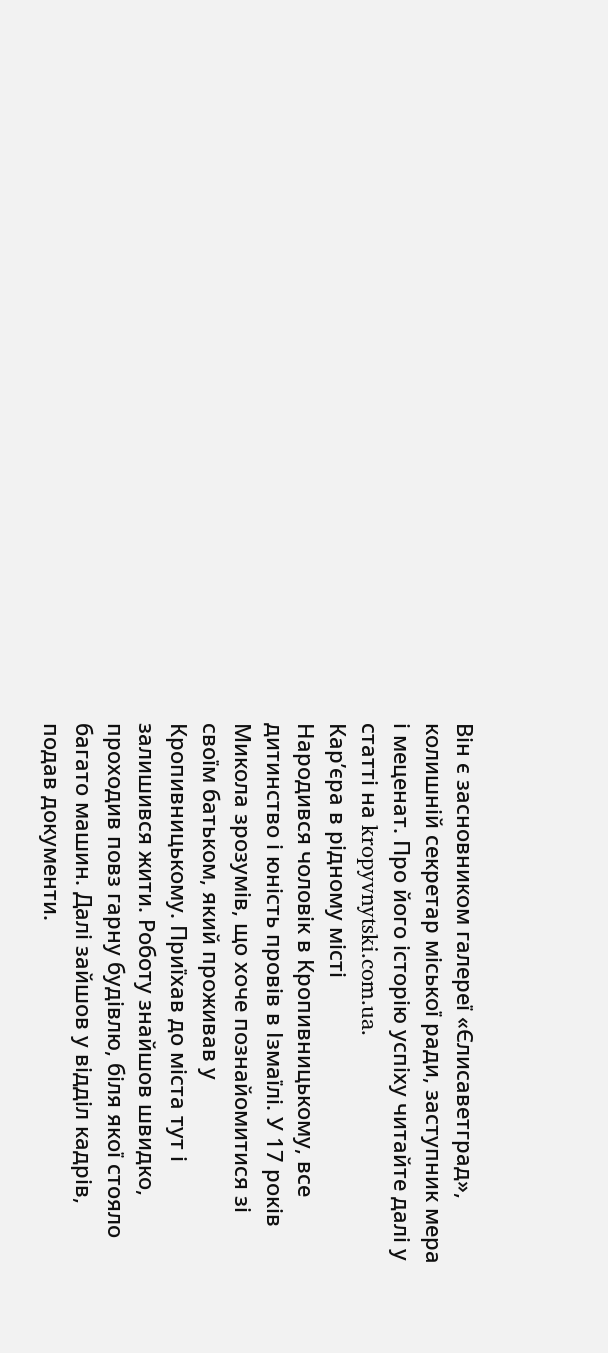Він є засновником галереї «Єлисаветград», колишній секретар міської ради, заступник мера і меценат. Про його історію успіху читайте далі у статті на kropyvnytski.com.ua.
Кар’єра в рідному місті
Народився чоловік в Кропивницькому, все дитинство і юність провів в Ізмаїлі. У 17 років Микола зрозумів, що хоче познайомитися зі своїм батьком, який проживав у Кропивницькому. Приїхав до міста тут і залишився жити. Роботу знайшов швидко, проходив повз гарну будівлю, біля якої стояло багато машин. Далі зайшов у відділ кадрів, подав документи.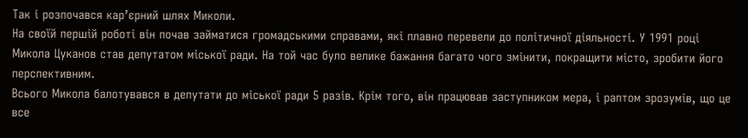Так і розпочався кар’єрний шлях Миколи.
На своїй першій роботі він почав займатися громадськими справами, які плавно перевели до політичної діяльності. У 1991 році Микола Цуканов став депутатом міської ради. На той час було велике бажання багато чого змінити, покращити місто, зробити його перспективним.
Всього Микола балотувався в депутати до міської ради 5 разів. Крім того, він працював заступником мера, і раптом зрозумів, що це все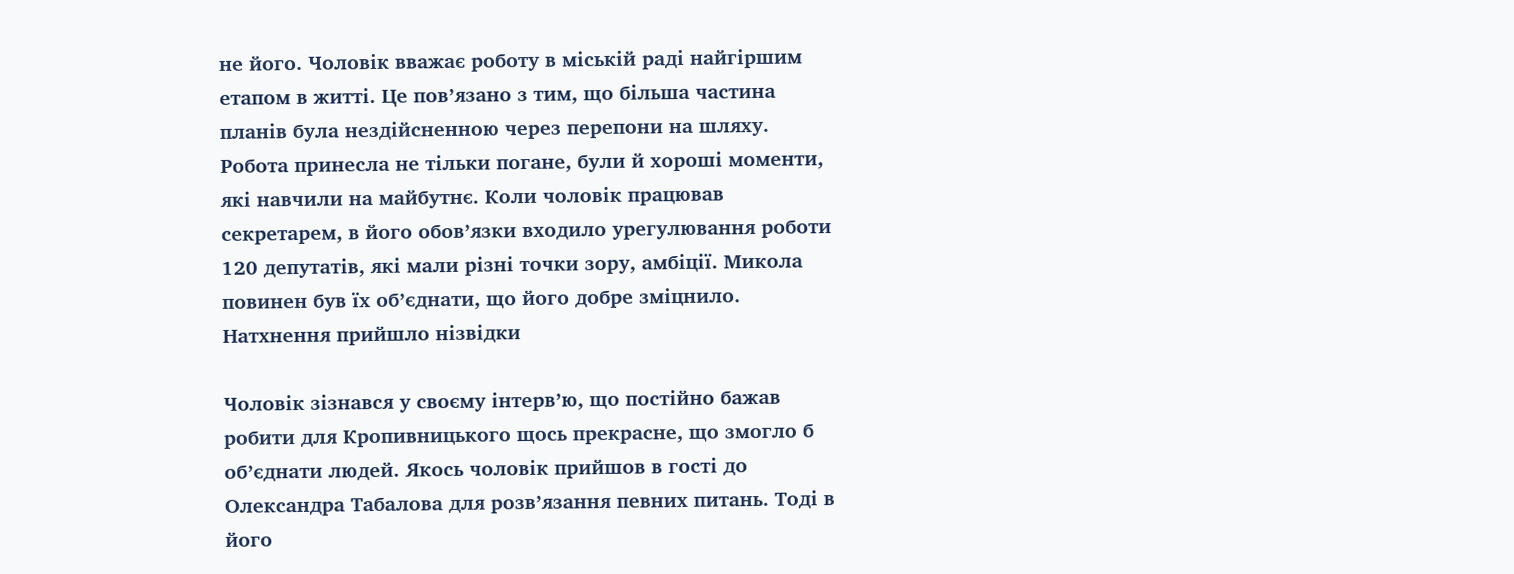не його. Чоловік вважає роботу в міській раді найгіршим етапом в житті. Це пов’язано з тим, що більша частина планів була нездійсненною через перепони на шляху.
Робота принесла не тільки погане, були й хороші моменти, які навчили на майбутнє. Коли чоловік працював секретарем, в його обов’язки входило урегулювання роботи 120 депутатів, які мали різні точки зору, амбіції. Микола повинен був їх об’єднати, що його добре зміцнило.
Натхнення прийшло нізвідки

Чоловік зізнався у своєму інтерв’ю, що постійно бажав робити для Кропивницького щось прекрасне, що змогло б об’єднати людей. Якось чоловік прийшов в гості до Олександра Табалова для розв’язання певних питань. Тоді в його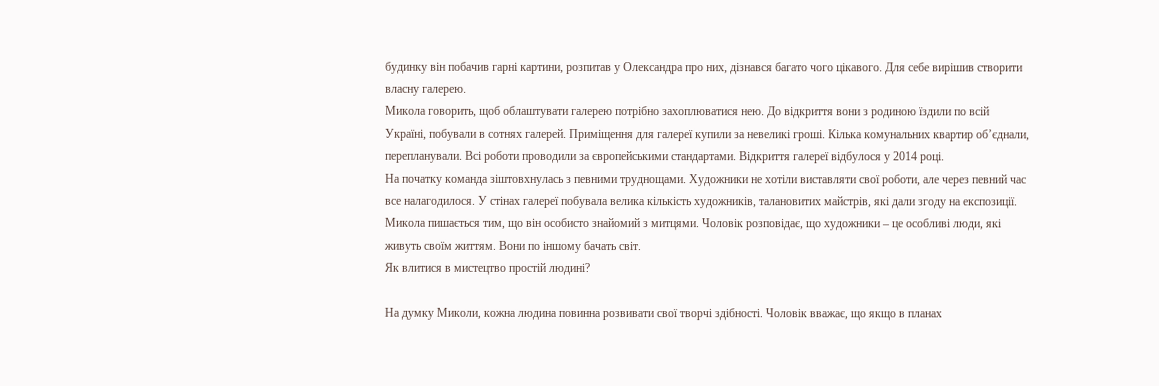будинку він побачив гарні картини, розпитав у Олександра про них, дізнався багато чого цікавого. Для себе вирішив створити власну галерею.
Микола говорить, щоб облаштувати галерею потрібно захоплюватися нею. До відкриття вони з родиною їздили по всій Україні, побували в сотнях галерей. Приміщення для галереї купили за невеликі гроші. Кілька комунальних квартир об’єднали, перепланували. Всі роботи проводили за європейськими стандартами. Відкриття галереї відбулося у 2014 році.
На початку команда зіштовхнулась з певними труднощами. Художники не хотіли виставляти свої роботи, але через певний час все налагодилося. У стінах галереї побувала велика кількість художників, талановитих майстрів, які дали згоду на експозиції.
Микола пишається тим, що він особисто знайомий з митцями. Чоловік розповідає, що художники – це особливі люди, які живуть своїм життям. Вони по іншому бачать світ.
Як влитися в мистецтво простій людині?

На думку Миколи, кожна людина повинна розвивати свої творчі здібності. Чоловік вважає, що якщо в планах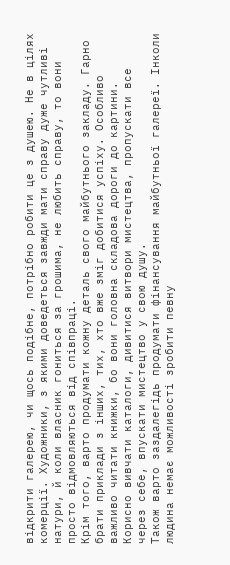відкрити галерею, чи щось подібне, потрібно робити це з душею. Не в цілях комерції. Художники, з якими доведеться завжди мати справу дуже чутливі натури, й коли власник гониться за грошима, не любить справу, то вони просто відмовляються від співпраці.
Крім того, варто продумати кожну деталь свого майбутнього закладу. Гарно брати приклади з інших, тих, хто вже зміг добитися успіху. Особливо важливо читати книжки, бо вони головна складова дороги до картини. Корисно вивчати каталоги, дивитися витвори мистецтва, пропускати все через себе, впускати мистецтво у свою душу.
Також варто заздалегідь продумати фінансування майбутньої галереї. Інколи людина немає можливості зробити певну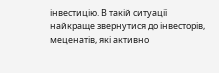інвестицію. В такій ситуації найкраще звернутися до інвесторів, меценатів, які активно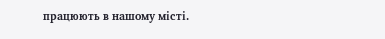працюють в нашому місті.